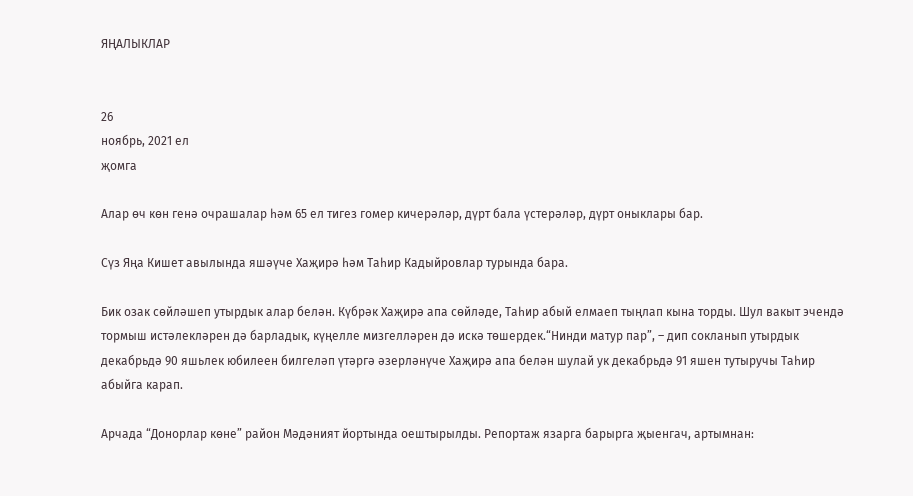ЯҢАЛЫКЛАР


26
ноябрь, 2021 ел
җомга

Алар өч көн генә очрашалар һәм 65 ел тигез гомер кичерәләр, дүрт бала үстерәләр, дүрт оныклары бар.

Сүз Яңа Кишет авылында яшәүче Хаҗирә һәм Таһир Кадыйровлар турында бара.

Бик озак сөйләшеп утырдык алар белән. Күбрәк Хаҗирә апа сөйләде, Таһир абый елмаеп тыңлап кына торды. Шул вакыт эчендә тормыш истәлекләрен дә барладык, күңелле мизгелләрен дә искә төшердек.“Нинди матур пар”, – дип сокланып утырдык декабрьдә 90 яшьлек юбилеен билгеләп үтәргә әзерләнүче Хаҗирә апа белән шулай ук декабрьдә 91 яшен тутыручы Таһир абыйга карап.

Арчада “Донорлар көне” район Мәдәният йортында оештырылды. Репортаж язарга барырга җыенгач, артымнан: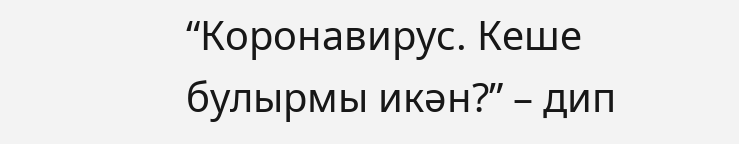“Коронавирус. Кеше булырмы икән?” – дип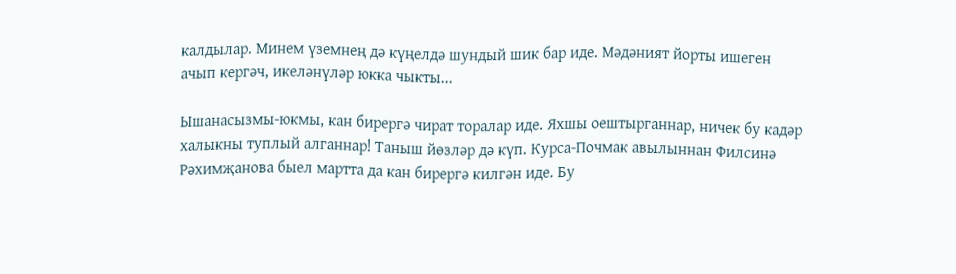калдылар. Минем үземнең дә күңелдә шундый шик бар иде. Мәдәният йорты ишеген ачып кергәч, икеләнүләр юкка чыкты...

Ышанасызмы-юкмы, кан бирергә чират торалар иде. Яхшы оештырганнар, ничек бу кадәр халыкны туплый алганнар! Таныш йөзләр дә күп. Курса-Почмак авылыннан Филсинә Рәхимҗанова быел мартта да кан бирергә килгән иде. Бу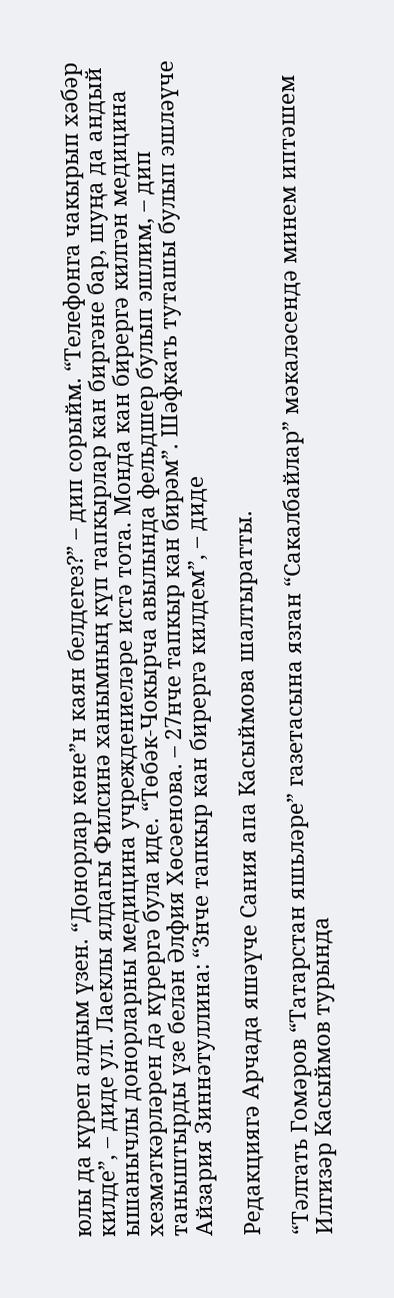юлы да күреп алдым үзен. “Донорлар көне”н каян белдегез?” – дип сорыйм. “Телефонга чакырып хәбәр килде”, – диде ул. Лаеклы ялдагы Филсинә ханымның күп тапкырлар кан биргәне бар, шуңа да андый ышанычлы донорларны медицина учреждениеләре истә тота. Монда кан бирергә килгән медицина хезмәткәрләрен дә күрергә була иде. “Төбәк-Чокырча авылында фельдшер булып эшлим, – дип таныштырды үзе белән Әлфия Хөсәенова. – 27нче тапкыр кан бирәм”. Шәфкать туташы булып эшләүче Айзария Зиннәтуллина: “3нче тапкыр кан бирергә килдем”, – диде

Редакциягә Арчада яшәүче Сания апа Касыймова шалтыратты.

“Тәлгать Гомәров “Татарстан яшьләре” газетасына язган “Сакалбайлар” мәкаләсендә минем иптәшем Илгизәр Касыймов турында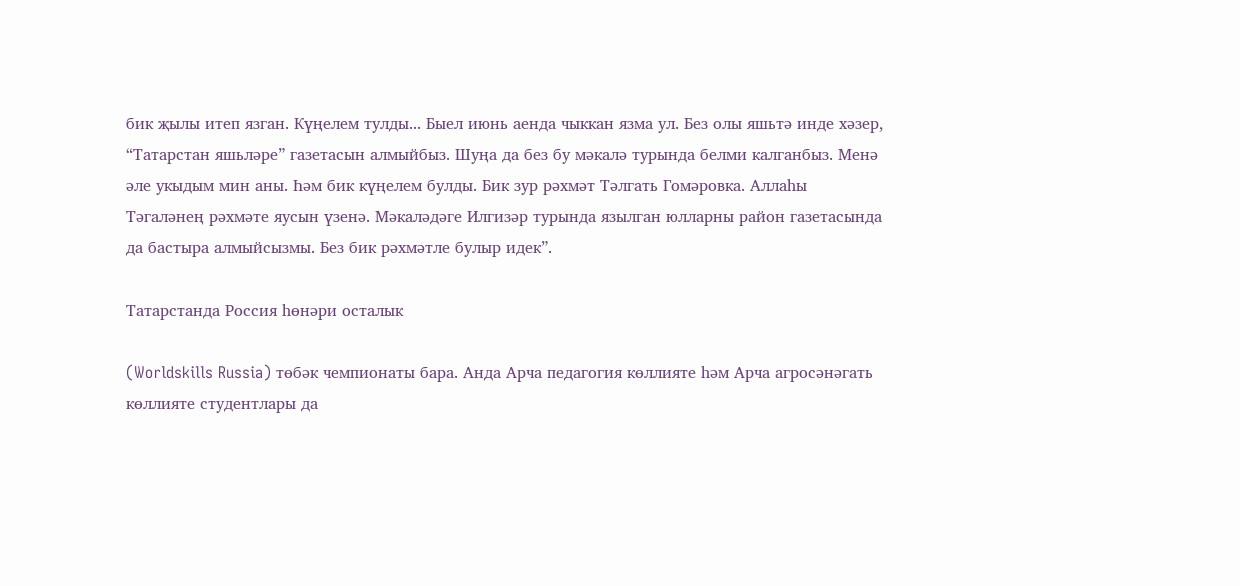бик җылы итеп язган. Күңелем тулды... Быел июнь аенда чыккан язма ул. Без олы яшьтә инде хәзер, “Татарстан яшьләре” газетасын алмыйбыз. Шуңа да без бу мәкалә турында белми калганбыз. Менә әле укыдым мин аны. Һәм бик күңелем булды. Бик зур рәхмәт Тәлгать Гомәровка. Аллаһы Тәгаләнең рәхмәте яусын үзенә. Мәкаләдәге Илгизәр турында язылган юлларны район газетасында да бастыра алмыйсызмы. Без бик рәхмәтле булыр идек”.

Татарстанда Россия һөнәри осталык

(Worldskills Russia) төбәк чемпионаты бара. Анда Арча педагогия көллияте һәм Арча агросәнәгать көллияте студентлары да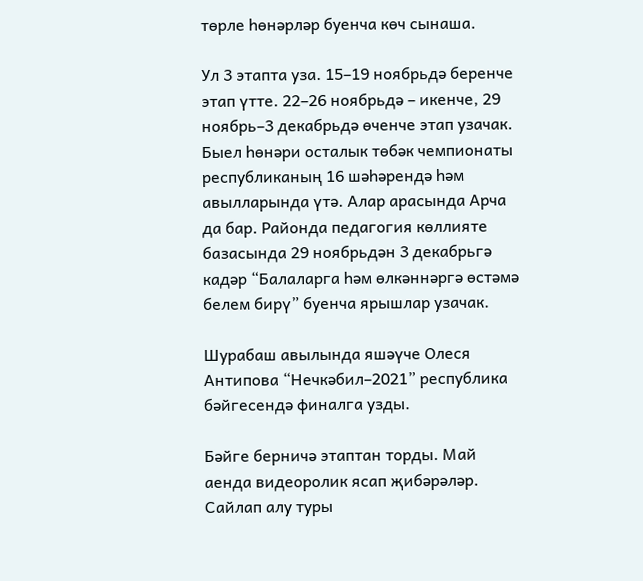төрле һөнәрләр буенча көч сынаша.

Ул 3 этапта уза. 15–19 ноябрьдә беренче этап үтте. 22–26 ноябрьдә – икенче, 29 ноябрь–3 декабрьдә өченче этап узачак. Быел һөнәри осталык төбәк чемпионаты республиканың 16 шәһәрендә һәм авылларында үтә. Алар арасында Арча да бар. Районда педагогия көллияте базасында 29 ноябрьдән 3 декабрьгә кадәр “Балаларга һәм өлкәннәргә өстәмә белем бирү” буенча ярышлар узачак.

Шурабаш авылында яшәүче Олеся Антипова “Нечкәбил–2021” республика бәйгесендә финалга узды.

Бәйге берничә этаптан торды. Май аенда видеоролик ясап җибәрәләр. Сайлап алу туры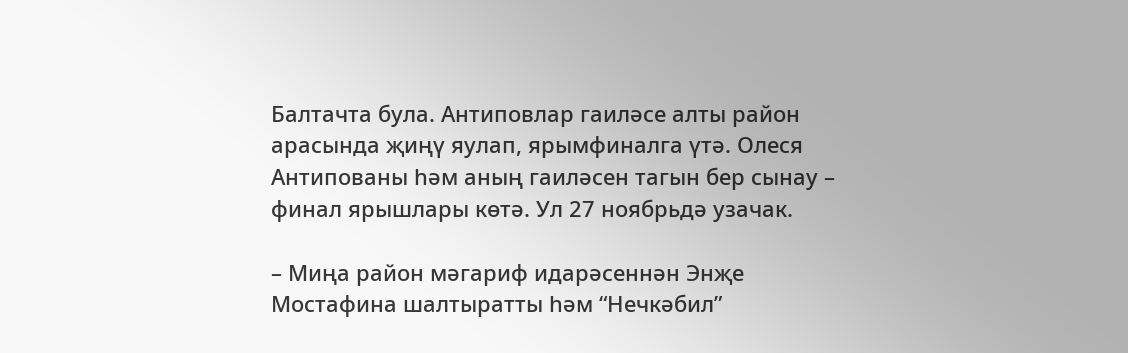Балтачта була. Антиповлар гаиләсе алты район арасында җиңү яулап, ярымфиналга үтә. Олеся Антипованы һәм аның гаиләсен тагын бер сынау – финал ярышлары көтә. Ул 27 ноябрьдә узачак.

– Миңа район мәгариф идарәсеннән Энҗе Мостафина шалтыратты һәм “Нечкәбил”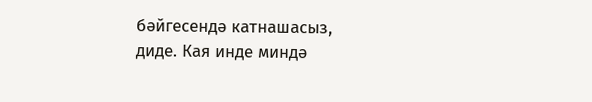бәйгесендә катнашасыз, диде. Кая инде миндә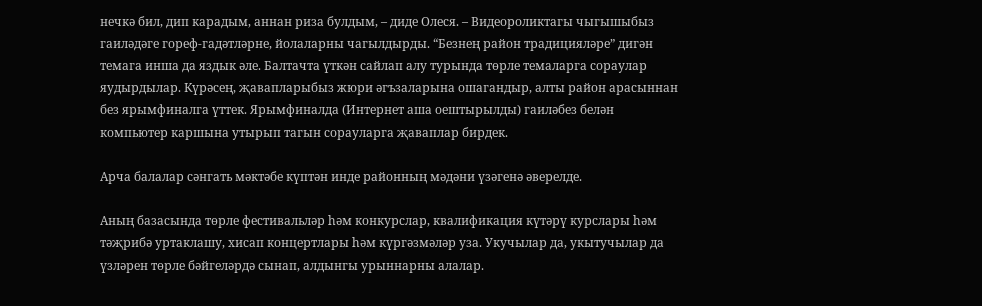нечкә бил, дип карадым, аннан риза булдым, – диде Олеся. – Видеороликтагы чыгышыбыз гаиләдәге гореф-гадәтләрне, йолаларны чагылдырды. “Безнең район традицияләре” дигән темага инша да яздык әле. Балтачта үткән сайлап алу турында төрле темаларга сораулар яудырдылар. Күрәсең, җавапларыбыз жюри әгъзаларына ошагандыр, алты район арасыннан без ярымфиналга үттек. Ярымфиналда (Интернет аша оештырылды) гаиләбез белән компьютер каршына утырып тагын сорауларга җаваплар бирдек.

Арча балалар сәнгать мәктәбе күптән инде районның мәдәни үзәгенә әверелде.

Аның базасында төрле фестивальләр һәм конкурслар, квалификация күтәрү курслары һәм тәҗрибә уртаклашу, хисап концертлары һәм күргәзмәләр уза. Укучылар да, укытучылар да үзләрен төрле бәйгеләрдә сынап, алдынгы урыннарны алалар.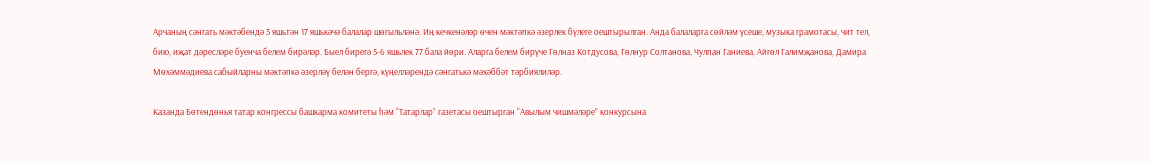Арчаның сәнгать мәктәбендә 5 яшьтән 17 яшькәчә балалар шөгыльләнә. Иң кечкенәләр өчен мәктәпкә әзерлек бүлеге оештырылган. Анда балаларга сөйләм үсеше, музыка грамотасы, чит тел, бию, иҗат дәресләре буенча белем бирәләр. Быел бирегә 5-6 яшьлек 77 бала йөри. Аларга белем бирүче Гөлназ Котдусова, Гөлнур Солтанова, Чулпан Ганиева, Айгөл Галимҗанова, Дамира Мөхәммәдиева сабыйларны мәктәпкә әзерләү белән бергә, күңелләрендә сәнгатькә мәхәббәт тәрбиялиләр.

Казанда Бөтендөнья татар конгрессы башкарма комитеты һәм “Татарлар” газетасы оештырган “Авылым чишмәләре” конкурсына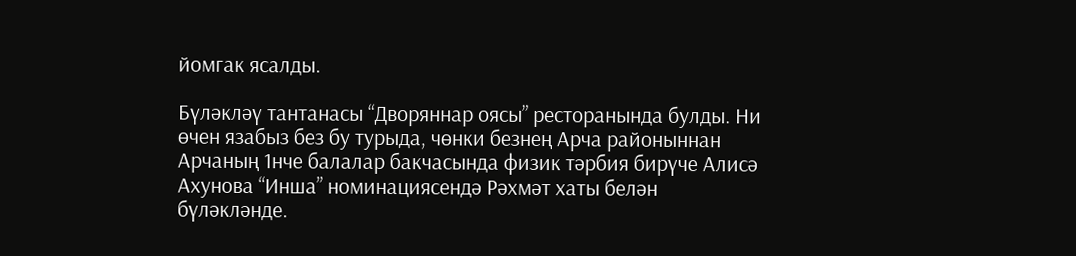йомгак ясалды.

Бүләкләү тантанасы “Дворяннар оясы” ресторанында булды. Ни өчен язабыз без бу турыда, чөнки безнең Арча районыннан Арчаның 1нче балалар бакчасында физик тәрбия бирүче Алисә Ахунова “Инша” номинациясендә Рәхмәт хаты белән бүләкләнде.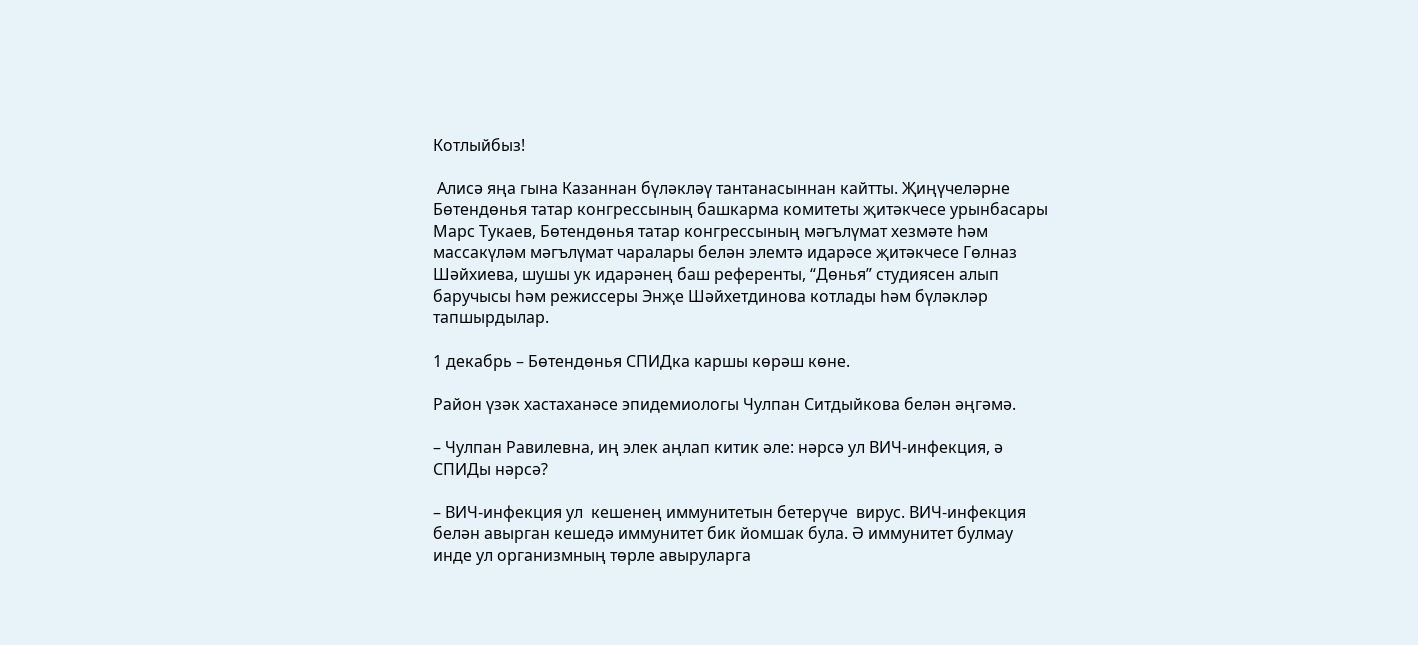Котлыйбыз!

 Алисә яңа гына Казаннан бүләкләү тантанасыннан кайтты. Җиңүчеләрне Бөтендөнья татар конгрессының башкарма комитеты җитәкчесе урынбасары Марс Тукаев, Бөтендөнья татар конгрессының мәгълүмат хезмәте һәм массакүләм мәгълүмат чаралары белән элемтә идарәсе җитәкчесе Гөлназ Шәйхиева, шушы ук идарәнең баш референты, “Дөнья” студиясен алып баручысы һәм режиссеры Энҗе Шәйхетдинова котлады һәм бүләкләр тапшырдылар.

1 декабрь – Бөтендөнья СПИДка каршы көрәш көне.

Район үзәк хастаханәсе эпидемиологы Чулпан Ситдыйкова белән әңгәмә.

– Чулпан Равилевна, иң элек аңлап китик әле: нәрсә ул ВИЧ-инфекция, ә СПИДы нәрсә?

– ВИЧ-инфекция ул  кешенең иммунитетын бетерүче  вирус. ВИЧ-инфекция белән авырган кешедә иммунитет бик йомшак була. Ә иммунитет булмау инде ул организмның төрле авыруларга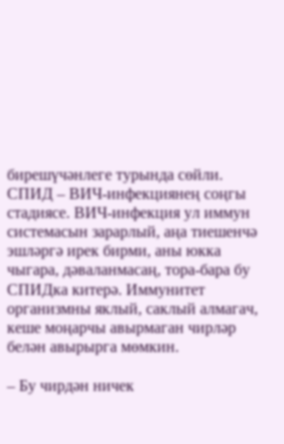бирешүчәнлеге турында сөйли. СПИД – ВИЧ-инфекциянең соңгы стадиясе. ВИЧ-инфекция ул иммун системасын зарарлый, аңа тиешенчә эшләргә ирек бирми, аны юкка чыгара, дәваланмасаң, тора-бара бу СПИДка китерә. Иммунитет организмны яклый, саклый алмагач, кеше моңарчы авырмаган чирләр белән авырырга мөмкин.

– Бу чирдән ничек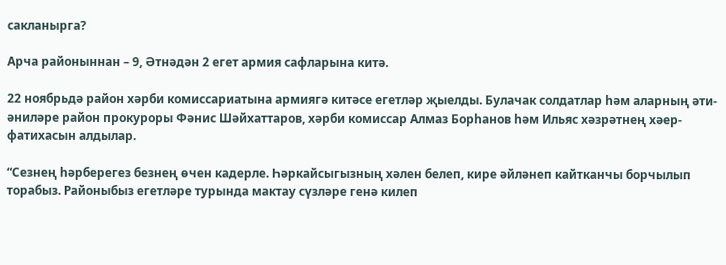сакланырга?

Арча районыннан – 9, Әтнәдән 2 егет армия сафларына китә.

22 ноябрьдә район хәрби комиссариатына армиягә китәсе егетләр җыелды. Булачак солдатлар һәм аларның әти-әниләре район прокуроры Фәнис Шәйхаттаров, хәрби комиссар Алмаз Борһанов һәм Ильяс хәзрәтнең хәер-фатихасын алдылар.

“Сезнең һәрберегез безнең өчен кадерле. Һәркайсыгызның хәлен белеп, кире әйләнеп кайтканчы борчылып торабыз. Районыбыз егетләре турында мактау сүзләре генә килеп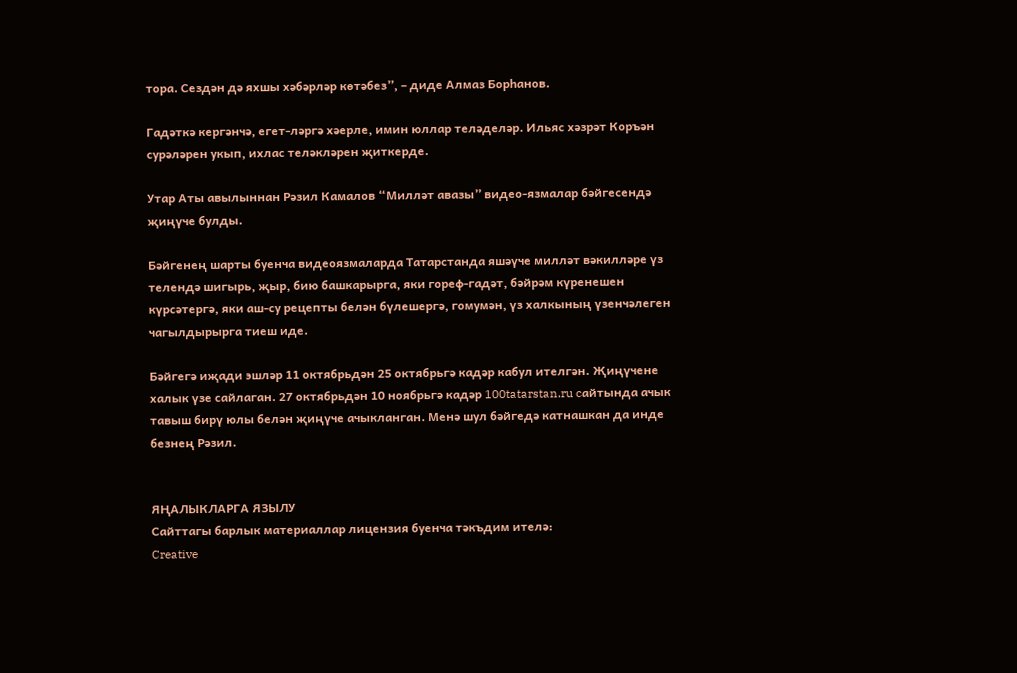тора. Сездән дә яхшы хәбәрләр көтәбез”, – диде Алмаз Борһанов.

Гадәткә кергәнчә, егет-ләргә хәерле, имин юллар теләделәр. Ильяс хәзрәт Коръән сурәләрен укып, ихлас теләкләрен җиткерде.

Утар Аты авылыннан Рәзил Камалов “Милләт авазы” видео-язмалар бәйгесендә җиңүче булды.

Бәйгенең шарты буенча видеоязмаларда Татарстанда яшәүче милләт вәкилләре үз телендә шигырь, җыр, бию башкарырга, яки гореф-гадәт, бәйрәм күренешен күрсәтергә, яки аш-су рецепты белән бүлешергә, гомумән, үз халкының үзенчәлеген чагылдырырга тиеш иде.

Бәйгегә иҗади эшләр 11 октябрьдән 25 октябрьгә кадәр кабул ителгән. Җиңүчене халык үзе сайлаган. 27 октябрьдән 10 ноябрьгә кадәр 100tatarstan.ru cайтында ачык тавыш бирү юлы белән җиңүче ачыкланган. Менә шул бәйгедә катнашкан да инде безнең Рәзил.


ЯҢАЛЫКЛАРГА ЯЗЫЛУ
Сайттагы барлык материаллар лицензия буенча тәкъдим ителә:
Creative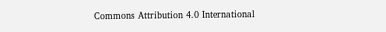Commons Attribution 4.0 International